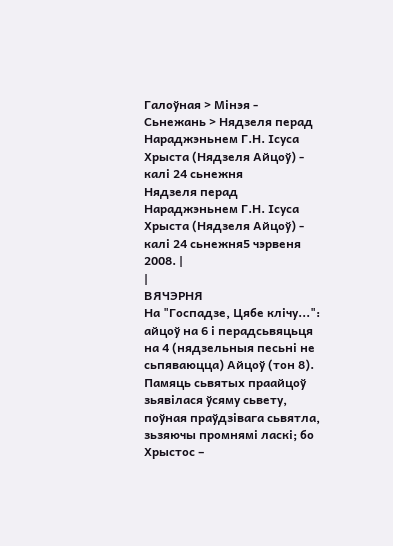Галоўная > Мінэя - Сьнежань > Нядзеля перад Нараджэньнем Г.Н. Ісуса Хрыста (Нядзеля Айцоў) - калі 24 сьнежня
Нядзеля перад Нараджэньнем Г.Н. Ісуса Хрыста (Нядзеля Айцоў) - калі 24 сьнежня5 чэрвеня 2008. |
|
ВЯЧЭРНЯ
На "Госпадзе, Цябе клічу...": айцоў на 6 і перадсьвяцьця на 4 (нядзельныя песьні не сьпяваюцца) Айцоў (тон 8). Памяць сьвятых праайцоў зьявілася ўсяму сьвету, поўная праўдзівага сьвятла, зьзяючы промнямі ласкі; бо Хрыстос –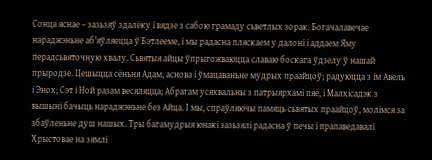Сонца яснае – зазьзяў здалёку і вядзе з сабою грамаду сьветлых зорак. Богачалавечае нараджэньне аб'яўляецца ў Бэтлееме, і мы радасна пляскаем у далоні і аддаем Яму перадсьвяточную хвалу. Сьвятыя айцы ўпрыгожваюцца славаю боскага ўдзелу ў нашай прыродзе. Цешыцца сёньня Адам, аснова і ўмацаваньне мудрых праайцоў; радуюцца з ім Авель і Энох; Сэт і Ной разам весяляцца; Абрагам усяхвальны з патрыярхамі пяе, і Малхісадэк з вышыні бачыць нараджэньне без Айца. І мы, спраўляючы памяць сьвятых праайцоў, молімся за збаўленьне душ нашых. Тры багамудрыя юнакі зазьзялі радасна ў печы і прапаведавалі Хрыстовае на зямлі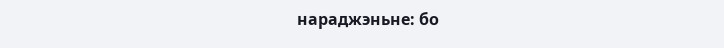нараджэньне: бо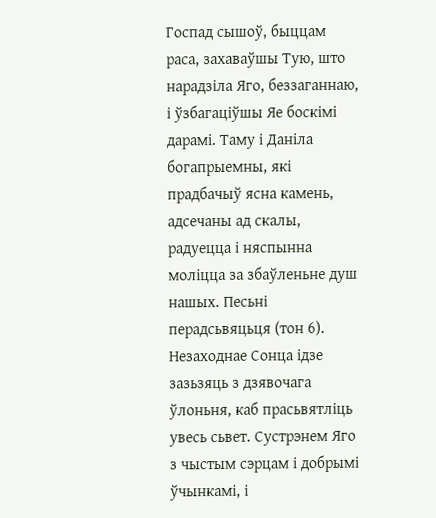Госпад сышоў, быццам раса, захаваўшы Тую, што нарадзіла Яго, беззаганнаю, і ўзбагаціўшы Яе боскімі дарамі. Таму і Даніла богапрыемны, які прадбачыў ясна камень, адсечаны ад скалы, радуецца і няспынна моліцца за збаўленьне душ нашых. Песьні перадсьвяцьця (тон 6). Незаходнае Сонца ідзе зазьзяць з дзявочага ўлоньня, каб прасьвятліць увесь сьвет. Сустрэнем Яго з чыстым сэрцам і добрымі ўчынкамі, і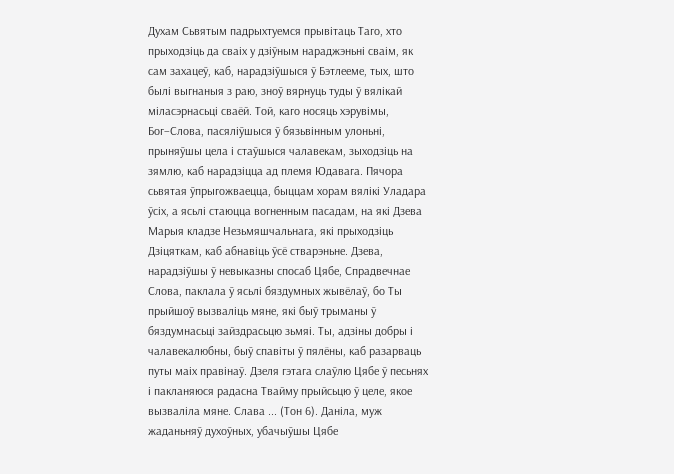Духам Сьвятым падрыхтуемся прывітаць Таго, хто прыходзіць да сваіх у дзіўным нараджэньні сваім, як сам захацеў, каб, нарадзіўшыся ў Бэтлееме, тых, што былі выгнаныя з раю, зноў вярнуць туды ў вялікай міласэрнасьці сваёй. Той, каго носяць хэрувімы, Бог–Слова, пасяліўшыся ў бязьвінным улоньні, прыняўшы цела і стаўшыся чалавекам, зыходзіць на зямлю, каб нарадзіцца ад племя Юдавага. Пячора сьвятая ўпрыгожваецца, быццам хорам вялікі Уладара ўсіх, а ясьлі стаюцца вогненным пасадам, на які Дзева Марыя кладзе Незьмяшчальнага, які прыходзіць Дзіцяткам, каб абнавіць ўсё стварэньне. Дзева, нарадзіўшы ў невыказны спосаб Цябе, Спрадвечнае Слова, паклала ў ясьлі бяздумных жывёлаў, бо Ты прыйшоў вызваліць мяне, які быў трыманы ў бяздумнасьці зайздрасьцю зьмяі. Ты, адзіны добры і чалавекалюбны, быў спавіты ў пялёны, каб разарваць путы маіх правінаў. Дзеля гэтага слаўлю Цябе ў песьнях і пакланяюся радасна Твайму прыйсьцю ў целе, якое вызваліла мяне. Слава ... (Тон 6). Даніла, муж жаданьняў духоўных, убачыўшы Цябе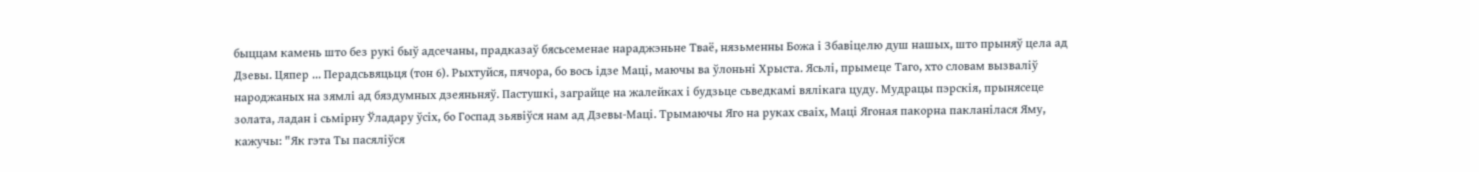быццам камень што без рукі быў адсечаны, прадказаў бясьсеменае нараджэньне Тваё, нязьменны Божа і Збавіцелю душ нашых, што прыняў цела ад Дзевы. Цяпер ... Перадсьвяцьця (тон 6). Рыхтуйся, пячора, бо вось ідзе Маці, маючы ва ўлоньні Хрыста. Ясьлі, прымеце Таго, хто словам вызваліў народжаных на зямлі ад бяздумных дзеяньняў. Пастушкі, заграйце на жалейках і будзьце сьведкамі вялікага цуду. Мудрацы пэрскія, прынясеце золата, ладан і сьмірну Ўладару ўсіх, бо Госпад зьявіўся нам ад Дзевы-Маці. Трымаючы Яго на руках сваіх, Маці Ягоная пакорна пакланілася Яму, кажучы: "Як гэта Ты пасяліўся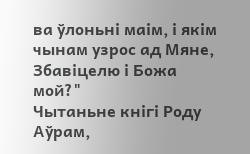ва ўлоньні маім, і якім чынам узрос ад Мяне, Збавіцелю і Божа мой?"
Чытаньне кнігі Роду Аўрам,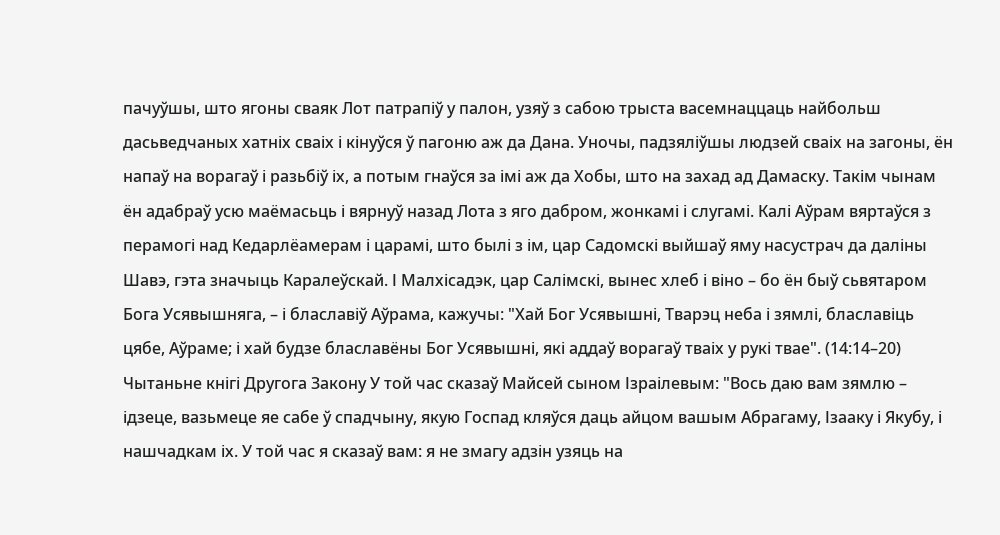пачуўшы, што ягоны сваяк Лот патрапіў у палон, узяў з сабою трыста васемнаццаць найбольш дасьведчаных хатніх сваіх і кінуўся ў пагоню аж да Дана. Уночы, падзяліўшы людзей сваіх на загоны, ён напаў на ворагаў і разьбіў іх, а потым гнаўся за імі аж да Хобы, што на захад ад Дамаску. Такім чынам ён адабраў усю маёмасьць і вярнуў назад Лота з яго дабром, жонкамі і слугамі. Калі Аўрам вяртаўся з перамогі над Кедарлёамерам і царамі, што былі з ім, цар Садомскі выйшаў яму насустрач да даліны Шавэ, гэта значыць Каралеўскай. І Малхісадэк, цар Салімскі, вынес хлеб і віно – бо ён быў сьвятаром Бога Усявышняга, – і блаславіў Аўрама, кажучы: "Хай Бог Усявышні, Тварэц неба і зямлі, блаславіць цябе, Аўраме; і хай будзе блаславёны Бог Усявышні, які аддаў ворагаў тваіх у рукі твае". (14:14–20)
Чытаньне кнігі Другога Закону У той час сказаў Майсей сыном Ізраілевым: "Вось даю вам зямлю – ідзеце, вазьмеце яе сабе ў спадчыну, якую Госпад кляўся даць айцом вашым Абрагаму, Ізааку і Якубу, і нашчадкам іх. У той час я сказаў вам: я не змагу адзін узяць на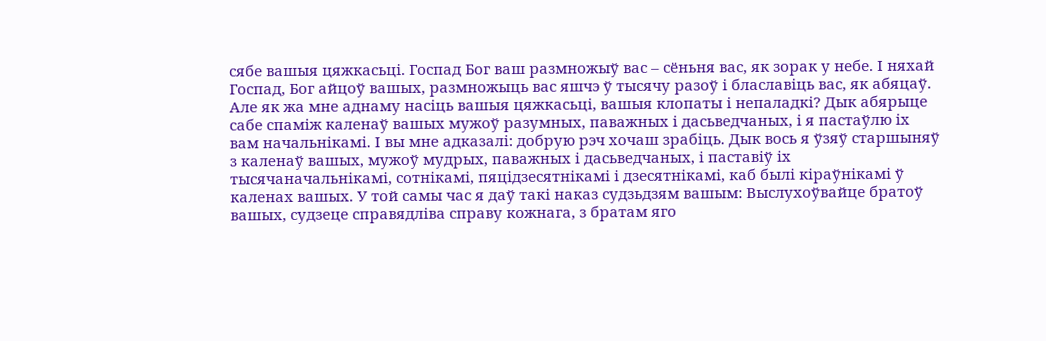сябе вашыя цяжкасьці. Госпад Бог ваш размножыў вас – сёньня вас, як зорак у небе. І няхай Госпад, Бог айцоў вашых, размножыць вас яшчэ ў тысячу разоў і блаславіць вас, як абяцаў. Але як жа мне аднаму насіць вашыя цяжкасьці, вашыя клопаты і непаладкі? Дык абярыце сабе спаміж каленаў вашых мужоў разумных, паважных і дасьведчаных, і я пастаўлю іх вам начальнікамі. І вы мне адказалі: добрую рэч хочаш зрабіць. Дык вось я ўзяў старшыняў з каленаў вашых, мужоў мудрых, паважных і дасьведчаных, і паставіў іх тысячаначальнікамі, сотнікамі, пяцідзесятнікамі і дзесятнікамі, каб былі кіраўнікамі ў каленах вашых. У той самы час я даў такі наказ судзьдзям вашым: Выслухоўвайце братоў вашых, судзеце справядліва справу кожнага, з братам яго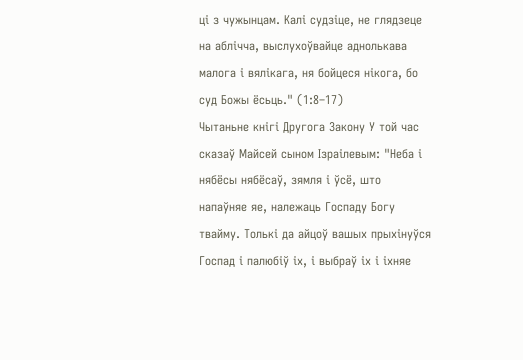ці з чужынцам. Калі судзіце, не глядзеце на аблічча, выслухоўвайце аднолькава малога і вялікага, ня бойцеся нікога, бо суд Божы ёсьць." (1:8–17)
Чытаньне кнігі Другога Закону У той час сказаў Майсей сыном Ізраілевым: "Неба і нябёсы нябёсаў, зямля і ўсё, што напаўняе яе, належаць Госпаду Богу твайму. Толькі да айцоў вашых прыхінуўся Госпад і палюбіў іх, і выбраў іх і іхняе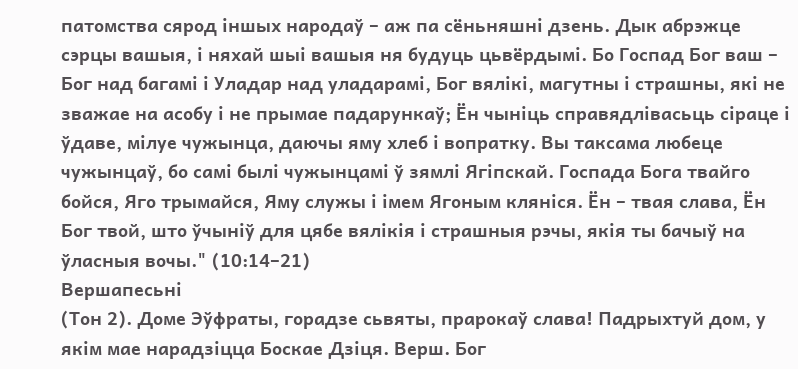патомства сярод іншых народаў – аж па сёньняшні дзень. Дык абрэжце сэрцы вашыя, і няхай шыі вашыя ня будуць цьвёрдымі. Бо Госпад Бог ваш – Бог над багамі і Уладар над уладарамі, Бог вялікі, магутны і страшны, які не зважае на асобу і не прымае падарункаў; Ён чыніць справядлівасьць сіраце і ўдаве, мілуе чужынца, даючы яму хлеб і вопратку. Вы таксама любеце чужынцаў, бо самі былі чужынцамі ў зямлі Ягіпскай. Госпада Бога твайго бойся, Яго трымайся, Яму служы і імем Ягоным кляніся. Ён – твая слава, Ён Бог твой, што ўчыніў для цябе вялікія і страшныя рэчы, якія ты бачыў на ўласныя вочы." (10:14–21)
Вершапесьні
(Тон 2). Доме Эўфраты, горадзе сьвяты, прарокаў слава! Падрыхтуй дом, у якім мае нарадзіцца Боскае Дзіця. Верш. Бог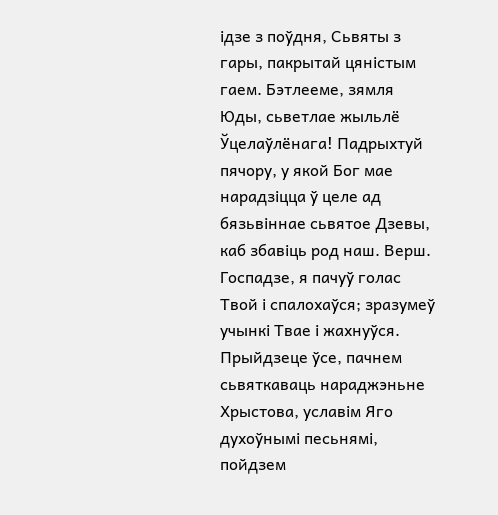ідзе з поўдня, Сьвяты з гары, пакрытай цяністым гаем. Бэтлееме, зямля Юды, сьветлае жыльлё Ўцелаўлёнага! Падрыхтуй пячору, у якой Бог мае нарадзіцца ў целе ад бязьвіннае сьвятое Дзевы, каб збавіць род наш. Верш. Госпадзе, я пачуў голас Твой і спалохаўся; зразумеў учынкі Твае і жахнуўся. Прыйдзеце ўсе, пачнем сьвяткаваць нараджэньне Хрыстова, уславім Яго духоўнымі песьнямі, пойдзем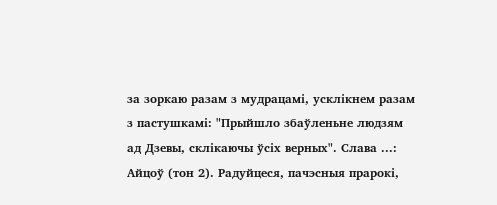за зоркаю разам з мудрацамі, усклікнем разам з пастушкамі: "Прыйшло збаўленьне людзям ад Дзевы, склікаючы ўсіх верных". Слава ...: Айцоў (тон 2). Радуйцеся, пачэсныя прарокі,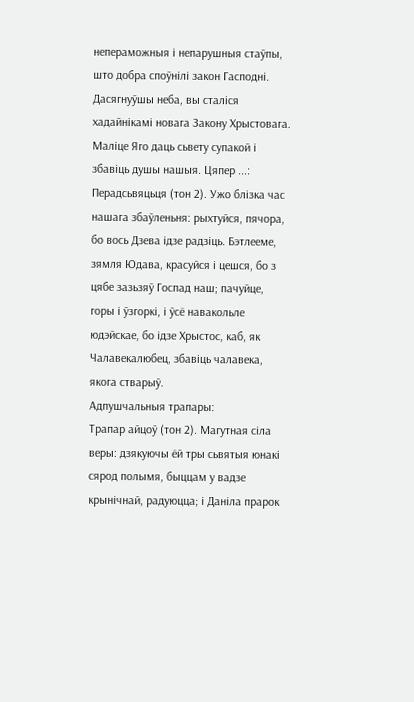непераможныя і непарушныя стаўпы, што добра споўнілі закон Гасподні. Дасягнуўшы неба, вы сталіся хадайнікамі новага Закону Хрыстовага. Маліце Яго даць сьвету супакой і збавіць душы нашыя. Цяпер ...: Перадсьвяцьця (тон 2). Ужо блізка час нашага збаўленьня: рыхтуйся, пячора, бо вось Дзева ідзе радзіць. Бэтлееме, зямля Юдава, красуйся і цешся, бо з цябе зазьзяў Госпад наш; пачуйце, горы і ўзгоркі, і ўсё навакольле юдэйскае, бо ідзе Хрыстос, каб, як Чалавекалюбец, збавіць чалавека, якога стварыў.
Адпушчальныя трапары:
Трапар айцоў (тон 2). Магутная сіла веры: дзякуючы ёй тры сьвятыя юнакі сярод полымя, быццам у вадзе крынічнай, радуюцца; і Даніла прарок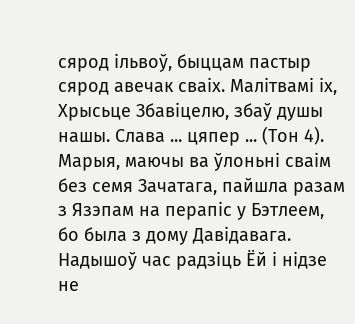сярод ільвоў, быццам пастыр сярод авечак сваіх. Малітвамі іх, Хрысьце Збавіцелю, збаў душы нашы. Слава ... цяпер ... (Тон 4). Марыя, маючы ва ўлоньні сваім без семя Зачатага, пайшла разам з Язэпам на перапіс у Бэтлеем, бо была з дому Давідавага. Надышоў час радзіць Ёй і нідзе не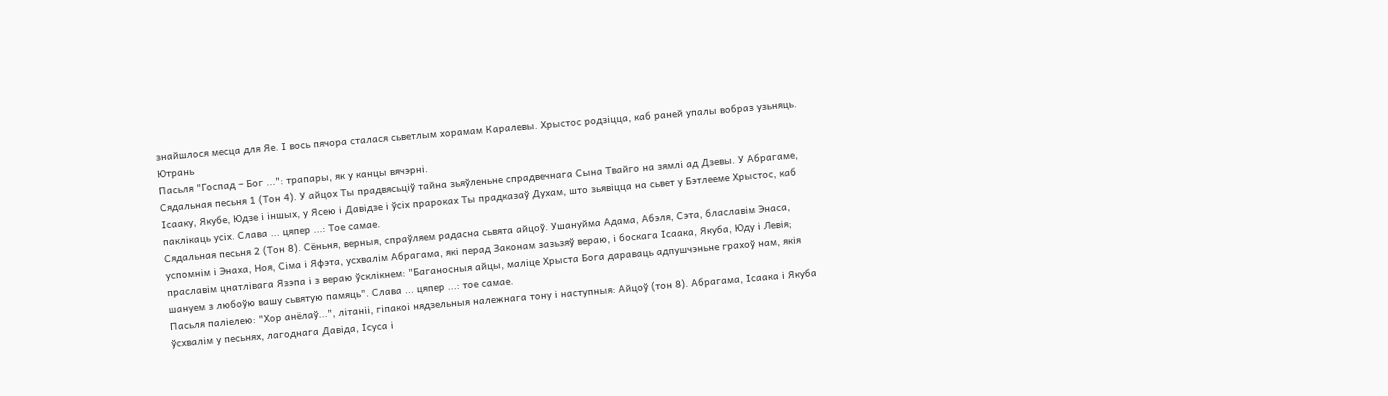знайшлося месца для Яе. І вось пячора сталася сьветлым хорамам Каралевы. Хрыстос родзіцца, каб раней упалы вобраз узьняць.
Ютрань
Пасьля "Госпад – Бог ...": трапары, як у канцы вячэрні.
Сядальная песьня 1 (Тон 4). У айцох Ты прадвясьціў тайна зьяўленьне спрадвечнага Сына Твайго на зямлі ад Дзевы. У Абрагаме, Ісааку, Якубе, Юдзе і іншых, у Ясею і Давідзе і ўсіх прароках Ты прадказаў Духам, што зьявіцца на сьвет у Бэтлееме Хрыстос, каб паклікаць усіх. Слава ... цяпер ...: Тое самае.
Сядальная песьня 2 (Тон 8). Сёньня, верныя, спраўляем радасна сьвята айцоў. Ушануйма Адама, Абэля, Сэта, блаславім Энаса, успомнім і Энаха, Ноя, Сіма і Яфэта, усхвалім Абрагама, які перад Законам зазьзяў вераю, і боскага Ісаака, Якуба, Юду і Левія; праславім цнатлівага Язэпа і з вераю ўсклікнем: "Баганосныя айцы, маліце Хрыста Бога дараваць адпушчэньне грахоў нам, якія шануем з любоўю вашу сьвятую памяць". Слава ... цяпер ...: тое самае.
Пасьля паліелею: "Хор анёлаў...", літаніі, гіпакоі нядзельныя належнага тону і наступныя: Айцоў (тон 8). Абрагама, Ісаака і Якуба ўсхвалім у песьнях, лагоднага Давіда, Ісуса і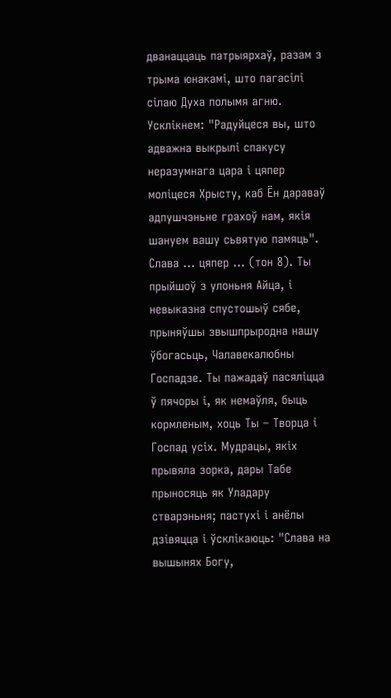дванаццаць патрыярхаў, разам з трыма юнакамі, што пагасілі сілаю Духа полымя агню. Усклікнем: "Радуйцеся вы, што адважна выкрылі спакусу неразумнага цара і цяпер моліцеся Хрысту, каб Ён дараваў адпушчэньне грахоў нам, якія шануем вашу сьвятую памяць". Слава ... цяпер ... (тон 8). Ты прыйшоў з улоньня Айца, і невыказна спустошыў сябе, прыняўшы звышпрыродна нашу ўбогасьць, Чалавекалюбны Госпадзе. Ты пажадаў пасяліцца ў пячоры і, як немаўля, быць кормленым, хоць Ты – Творца і Госпад усіх. Мудрацы, якіх прывяла зорка, дары Табе прыносяць як Уладару стварэньня; пастухі і анёлы дзівяцца і ўсклікаюць: "Слава на вышынях Богу,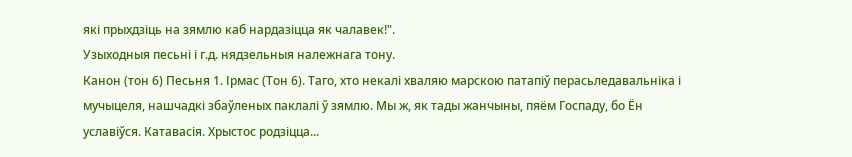які прыхдзіць на зямлю каб нардазіцца як чалавек!".
Узыходныя песьні і г.д. нядзельныя належнага тону.
Канон (тон 6) Песьня 1. Ірмас (Тон 6). Таго, хто некалі хваляю марскою патапіў перасьледавальніка і мучыцеля, нашчадкі збаўленых паклалі ў зямлю. Мы ж, як тады жанчыны, пяём Госпаду, бо Ён уславіўся. Катавасія. Хрыстос родзіцца...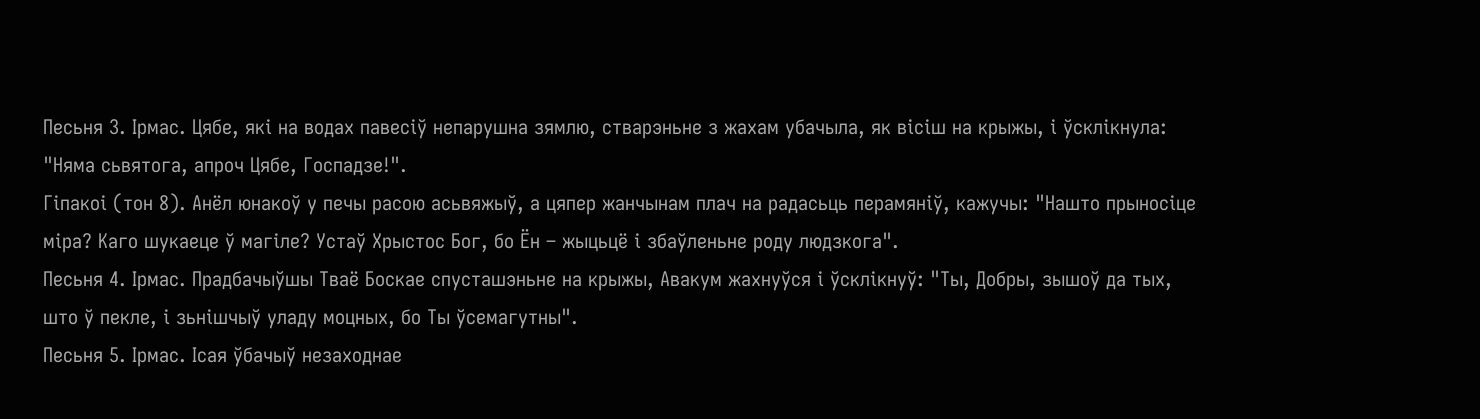Песьня 3. Ірмас. Цябе, які на водах павесіў непарушна зямлю, стварэньне з жахам убачыла, як вісіш на крыжы, і ўсклікнула: "Няма сьвятога, апроч Цябе, Госпадзе!".
Гіпакоі (тон 8). Анёл юнакоў у печы расою асьвяжыў, а цяпер жанчынам плач на радасьць перамяніў, кажучы: "Нашто прыносіце міра? Каго шукаеце ў магіле? Устаў Хрыстос Бог, бо Ён – жыцьцё і збаўленьне роду людзкога".
Песьня 4. Ірмас. Прадбачыўшы Тваё Боскае спусташэньне на крыжы, Авакум жахнуўся і ўсклікнуў: "Ты, Добры, зышоў да тых, што ў пекле, і зьнішчыў уладу моцных, бо Ты ўсемагутны".
Песьня 5. Ірмас. Ісая ўбачыў незаходнае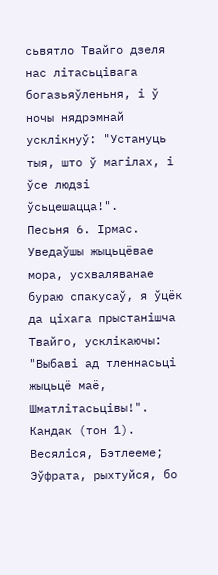сьвятло Твайго дзеля нас літасьцівага богазьяўленьня, і ў ночы нядрэмнай усклікнуў: "Устануць тыя, што ў магілах, і ўсе людзі ўсьцешацца!".
Песьня 6. Ірмас. Уведаўшы жыцьцёвае мора, усхваляванае бураю спакусаў, я ўцёк да ціхага прыстанішча Твайго, усклікаючы: "Выбаві ад тленнасьці жыцьцё маё, Шматлітасьцівы!".
Кандак (тон 1). Весяліся, Бэтлееме; Эўфрата, рыхтуйся, бо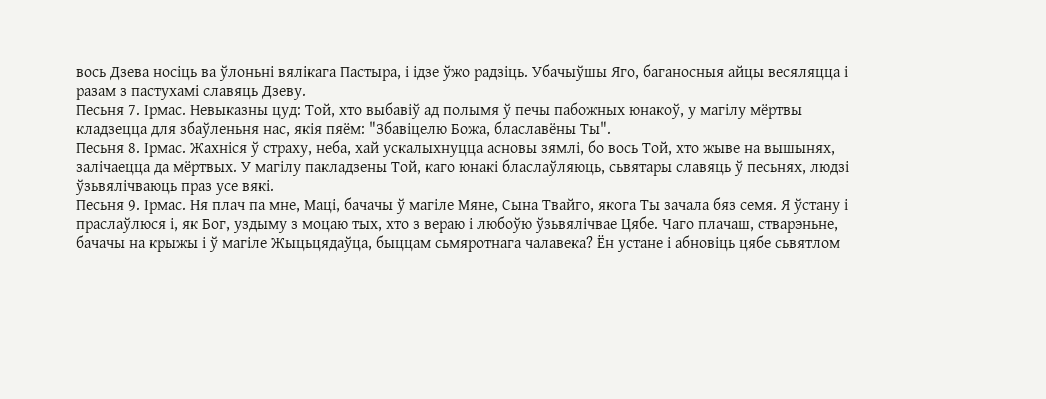вось Дзева носіць ва ўлоньні вялікага Пастыра, і ідзе ўжо радзіць. Убачыўшы Яго, баганосныя айцы весяляцца і разам з пастухамі славяць Дзеву.
Песьня 7. Ірмас. Невыказны цуд: Той, хто выбавіў ад полымя ў печы пабожных юнакоў, у магілу мёртвы кладзецца для збаўленьня нас, якія пяём: "Збавіцелю Божа, блаславёны Ты".
Песьня 8. Ірмас. Жахніся ў страху, неба, хай ускалыхнуцца асновы зямлі, бо вось Той, хто жыве на вышынях, залічаецца да мёртвых. У магілу пакладзены Той, каго юнакі бласлаўляюць, сьвятары славяць ў песьнях, людзі ўзьвялічваюць праз усе вякі.
Песьня 9. Ірмас. Ня плач па мне, Маці, бачачы ў магіле Мяне, Сына Твайго, якога Ты зачала бяз семя. Я ўстану і праслаўлюся і, як Бог, уздыму з моцаю тых, хто з вераю і любоўю ўзьвялічвае Цябе. Чаго плачаш, стварэньне, бачачы на крыжы і ў магіле Жыцьцядаўца, быццам сьмяротнага чалавека? Ён устане і абновіць цябе сьвятлом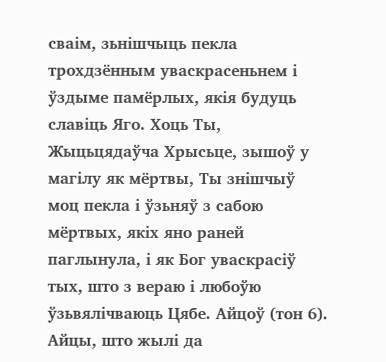сваім, зьнішчыць пекла трохдзённым уваскрасеньнем і ўздыме памёрлых, якія будуць славіць Яго. Хоць Ты, Жыцьцядаўча Хрысьце, зышоў у магілу як мёртвы, Ты знішчыў моц пекла і ўзьняў з сабою мёртвых, якіх яно раней паглынула, і як Бог уваскрасіў тых, што з вераю і любоўю ўзьвялічваюць Цябе. Айцоў (тон 6). Айцы, што жылі да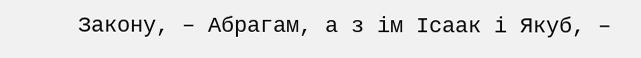Закону, – Абрагам, а з ім Ісаак і Якуб, –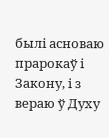былі асноваю прарокаў і Закону, і з вераю ў Духу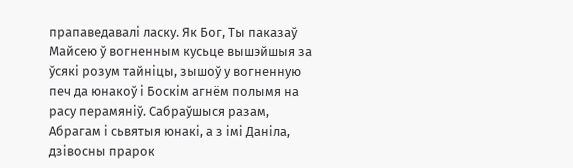прапаведавалі ласку. Як Бог, Ты паказаў Майсею ў вогненным кусьце вышэйшыя за ўсякі розум тайніцы, зышоў у вогненную печ да юнакоў і Боскім агнём полымя на расу перамяніў. Сабраўшыся разам, Абрагам і сьвятыя юнакі, а з імі Даніла, дзівосны прарок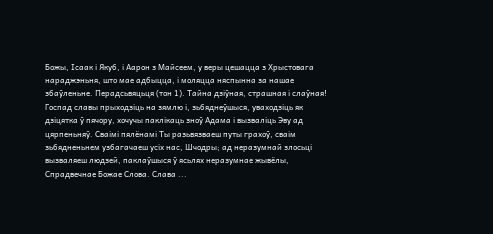Божы, Ісаак і Якуб, і Аарон з Майсеем, у веры цешацца з Хрыстовага нараджэньня, што мае адбыцца, і моляцца няспынна за нашае збаўленьне. Перадсьвяцьця (тон 1). Тайна дзіўная, страшная і слаўная! Госпад славы прыходзіць на зямлю і, зьбяднеўшыся, уваходзіць як дзіцятка ў пячору, хочучы паклікаць зноў Адама і вызваліць Эву ад цярпеньняў. Сваімі пялёнамі Ты разьвязваеш путы грахоў, сваім зьбядненьнем узбагачаеш усіх нас, Шчодры; ад неразумнай злосьці вызваляеш людзей, паклаўшыся ў ясьлях неразумнае жывёлы, Спрадвечнае Божае Слова. Слава ...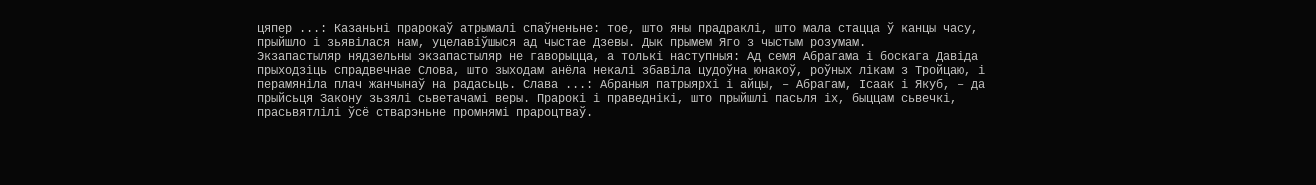цяпер ...: Казаньні прарокаў атрымалі спаўненьне: тое, што яны прадраклі, што мала стацца ў канцы часу, прыйшло і зьявілася нам, уцелавіўшыся ад чыстае Дзевы. Дык прымем Яго з чыстым розумам.
Экзапастыляр нядзельны экзапастыляр не гаворыцца, а толькі наступныя: Ад семя Абрагама і боскага Давіда прыходзіць спрадвечнае Слова, што зыходам анёла некалі збавіла цудоўна юнакоў, роўных лікам з Тройцаю, і перамяніла плач жанчынаў на радасьць. Слава ...: Абраныя патрыярхі і айцы, – Абрагам, Ісаак і Якуб, – да прыйсьця Закону зьзялі сьветачамі веры. Прарокі і праведнікі, што прыйшлі пасьля іх, быццам сьвечкі, прасьвятлілі ўсё стварэньне промнямі прароцтваў.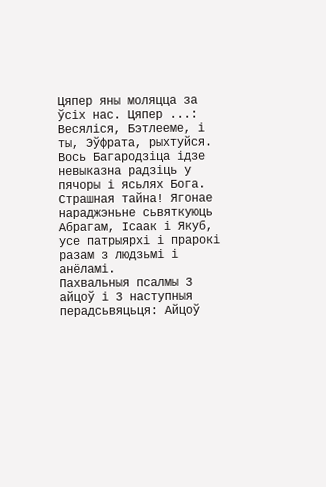Цяпер яны моляцца за ўсіх нас. Цяпер ...: Весяліся, Бэтлееме, і ты, Эўфрата, рыхтуйся. Вось Багародзіца ідзе невыказна радзіць у пячоры і ясьлях Бога. Страшная тайна! Ягонае нараджэньне сьвяткуюць Абрагам, Ісаак і Якуб, усе патрыярхі і прарокі разам з людзьмі і анёламі.
Пахвальныя псалмы 3 айцоў і 3 наступныя перадсьвяцьця: Айцоў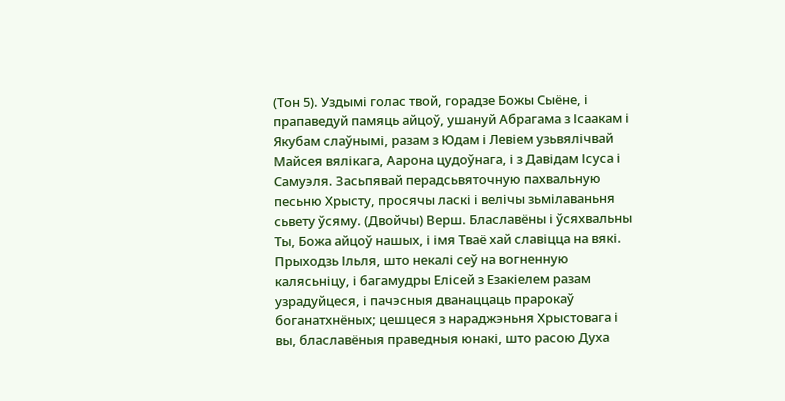(Тон 5). Уздымі голас твой, горадзе Божы Сыёне, і прапаведуй памяць айцоў, ушануй Абрагама з Ісаакам і Якубам слаўнымі, разам з Юдам і Левіем узьвялічвай Майсея вялікага, Аарона цудоўнага, і з Давідам Ісуса і Самуэля. Засьпявай перадсьвяточную пахвальную песьню Хрысту, просячы ласкі і велічы зьмілаваньня сьвету ўсяму. (Двойчы) Верш. Блаславёны і ўсяхвальны Ты, Божа айцоў нашых, і імя Тваё хай славіцца на вякі. Прыходзь Ільля, што некалі сеў на вогненную калясьніцу, і багамудры Елісей з Езакіелем разам узрадуйцеся, і пачэсныя дванаццаць прарокаў боганатхнёных; цешцеся з нараджэньня Хрыстовага і вы, блаславёныя праведныя юнакі, што расою Духа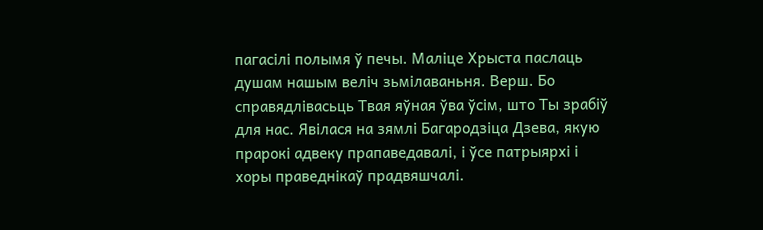пагасілі полымя ў печы. Маліце Хрыста паслаць душам нашым веліч зьмілаваньня. Верш. Бо справядлівасьць Твая яўная ўва ўсім, што Ты зрабіў для нас. Явілася на зямлі Багародзіца Дзева, якую прарокі адвеку прапаведавалі, і ўсе патрыярхі і хоры праведнікаў прадвяшчалі.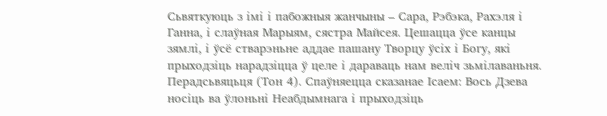Сьвяткуюць з імі і пабожныя жанчыны – Сара, Рэбэка, Рахэля і Ганна, і слаўная Марыям, сястра Майсея. Цешацца ўсе канцы зямлі, і ўсё стварэньне аддае пашану Творцу ўсіх і Богу, які прыходзіць нарадзіцца ў целе і дараваць нам веліч зьмілаваньня. Перадсьвяцьця (Тон 4). Спаўняецца сказанае Ісаем: Вось Дзева носіць ва ўлоньні Неабдымнага і прыходзіць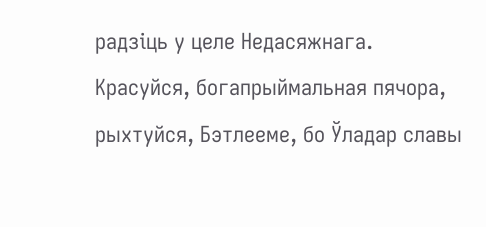радзіць у целе Недасяжнага. Красуйся, богапрыймальная пячора, рыхтуйся, Бэтлееме, бо Ўладар славы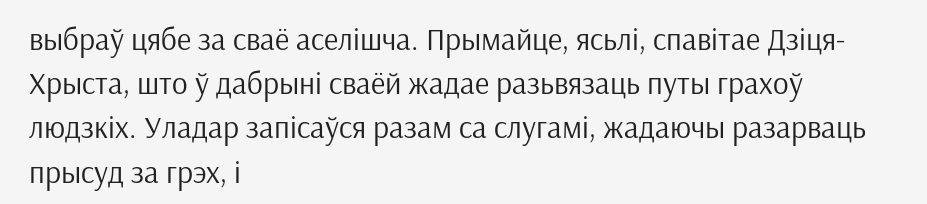выбраў цябе за сваё аселішча. Прымайце, ясьлі, спавітае Дзіця-Хрыста, што ў дабрыні сваёй жадае разьвязаць путы грахоў людзкіх. Уладар запісаўся разам са слугамі, жадаючы разарваць прысуд за грэх, і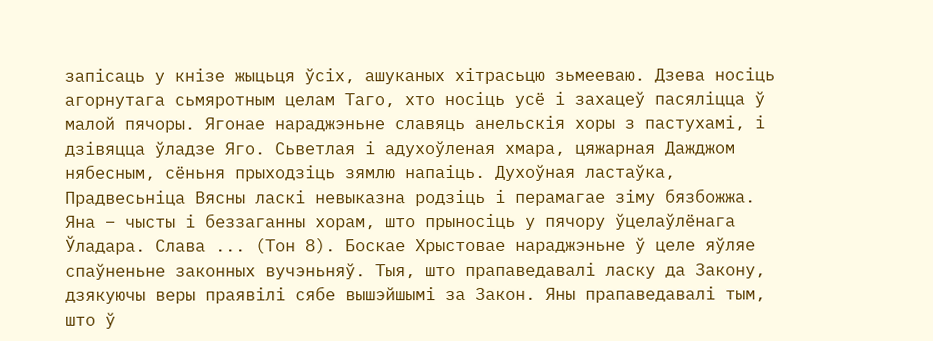запісаць у кнізе жыцьця ўсіх, ашуканых хітрасьцю зьмееваю. Дзева носіць агорнутага сьмяротным целам Таго, хто носіць усё і захацеў пасяліцца ў малой пячоры. Ягонае нараджэньне славяць анельскія хоры з пастухамі, і дзівяцца ўладзе Яго. Сьветлая і адухоўленая хмара, цяжарная Дажджом нябесным, сёньня прыходзіць зямлю напаіць. Духоўная ластаўка, Прадвесьніца Вясны ласкі невыказна родзіць і перамагае зіму бязбожжа. Яна – чысты і беззаганны хорам, што прыносіць у пячору ўцелаўлёнага Ўладара. Слава ... (Тон 8). Боскае Хрыстовае нараджэньне ў целе яўляе спаўненьне законных вучэньняў. Тыя, што прапаведавалі ласку да Закону, дзякуючы веры праявілі сябе вышэйшымі за Закон. Яны прапаведавалі тым, што ў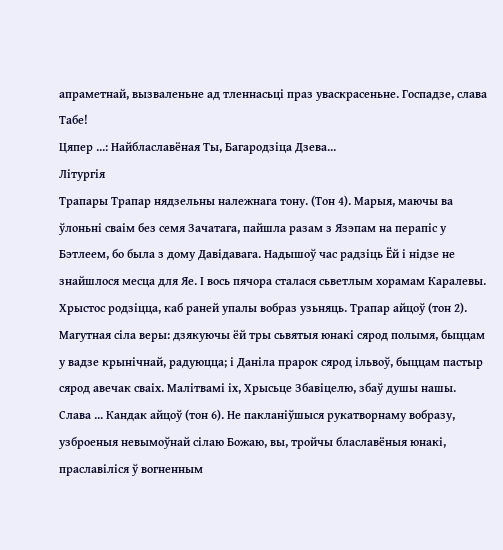апраметнай, вызваленьне ад тленнасьці праз уваскрасеньне. Госпадзе, слава Табе!
Цяпер ...: Найблаславёная Ты, Багародзіца Дзева...
Літургія
Трапары Трапар нядзельны належнага тону. (Тон 4). Марыя, маючы ва ўлоньні сваім без семя Зачатага, пайшла разам з Язэпам на перапіс у Бэтлеем, бо была з дому Давідавага. Надышоў час радзіць Ёй і нідзе не знайшлося месца для Яе. І вось пячора сталася сьветлым хорамам Каралевы. Хрыстос родзіцца, каб раней упалы вобраз узьняць. Трапар айцоў (тон 2). Магутная сіла веры: дзякуючы ёй тры сьвятыя юнакі сярод полымя, быццам у вадзе крынічнай, радуюцца; і Даніла прарок сярод ільвоў, быццам пастыр сярод авечак сваіх. Малітвамі іх, Хрысьце Збавіцелю, збаў душы нашы. Слава ... Кандак айцоў (тон 6). Не пакланіўшыся рукатворнаму вобразу, узброеныя невымоўнай сілаю Божаю, вы, тройчы блаславёныя юнакі, праславіліся ў вогненным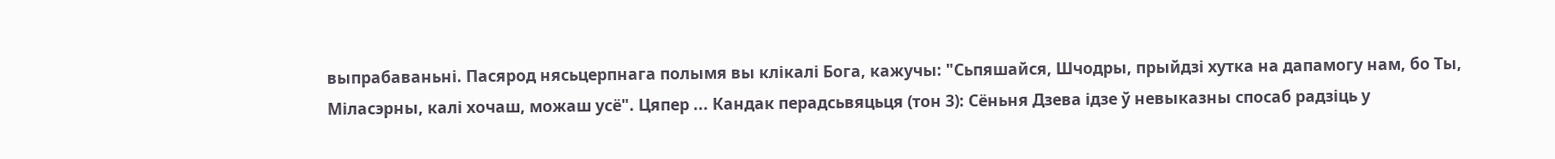выпрабаваньні. Пасярод нясьцерпнага полымя вы клікалі Бога, кажучы: "Сьпяшайся, Шчодры, прыйдзі хутка на дапамогу нам, бо Ты, Міласэрны, калі хочаш, можаш усё". Цяпер ... Кандак перадсьвяцьця (тон 3): Сёньня Дзева ідзе ў невыказны спосаб радзіць у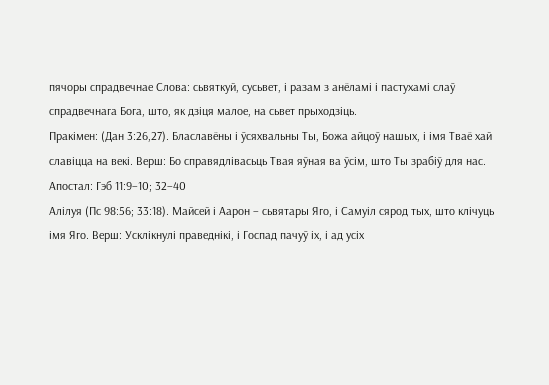пячоры спрадвечнае Слова: сьвяткуй, сусьвет, і разам з анёламі і пастухамі слаў спрадвечнага Бога, што, як дзіця малое, на сьвет прыходзіць.
Пракімен: (Дан 3:26,27). Блаславёны і ўсяхвальны Ты, Божа айцоў нашых, і імя Тваё хай славіцца на векі. Верш: Бо справядлівасьць Твая яўная ва ўсім, што Ты зрабіў для нас.
Апостал: Гэб 11:9–10; 32–40
Алілуя (Пс 98:56; 33:18). Майсей і Аарон – сьвятары Яго, і Самуіл сярод тых, што клічуць імя Яго. Верш: Усклікнулі праведнікі, і Госпад пачуў іх, і ад усіх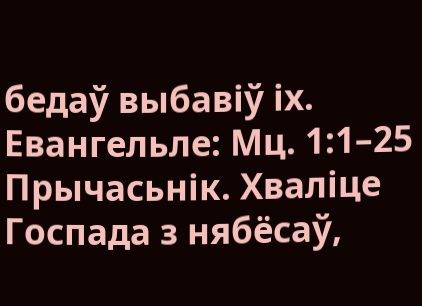бедаў выбавіў іх.
Евангельле: Мц. 1:1–25
Прычасьнік. Хваліце Госпада з нябёсаў,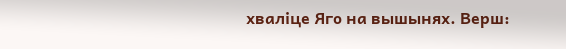хваліце Яго на вышынях. Верш: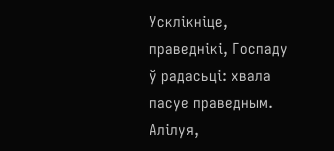Усклікніце, праведнікі, Госпаду ў радасьці: хвала пасуе праведным. Алілуя,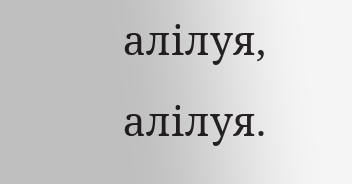алілуя, алілуя.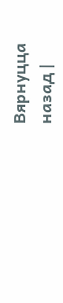Вярнуцца назад |